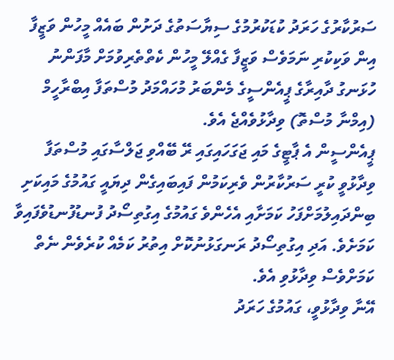ސަރުކާރުގެ ހަރަދު ކުޑަކުރުމުގެ ސިޔާސަތުގެ ދަށުން ބައެއް މީހުން ވަޒީފާ އިން ވަކިކުރި ނަމަވެސް ވަޒީފާ ގެއްލޭ މީހުން ކެތްތެރިވުމަށް މާފަންނު ހުޅަނގު ދާއިރާގެ ޕީއެންސީގެ މެންބަރު މުހައްމަދު މުސްތަފާ އިބްރާހީމް (އިމްނާ މުސްތޮ) ވިދާޅުވެއްޖެ އެވެ.
ޕީއެންސީން އެ ޕާޓީގެ މައި ޖަގަހައިގައި ރޭ ބޭއްވި ޖަލްސާގައި މުސްތަފާ ވިދާޅުވީ ކުރީ ސަރުކާރުން ވެރިކަމުން ފައިބައިގެން ދިޔައީ ގައުމުގެ މައިކަށި ބިންދައިލުމަށްފަހު ކަމަށާއި އެހެންވެ ގައުމުގެ އިގުތިސޯދު ފުނޑުފުނޑުވެފައިވާ ކަމަށެވެ. އަދި އިގުތިސޯދު ރަނގަޅުނުކޮށް އިތުރު ކަމެއް ކުރެވެން ނެތް ކަމަށްވެސް ވިދާޅުވި އެވެ.
އޭނާ ވިދާޅުވީ، ގައުމުގެ ހަރަދު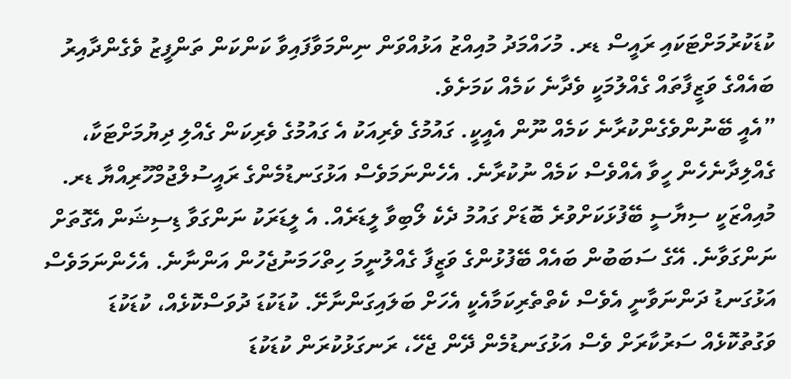ކުޑަކުރުމަށްޓަކައި ރައީސް ޑރ. މުހައްމަދު މުއިއްޒު އަޅުއްވަން ނިންމަވާފައިވާ ކަންކަން ތަންފީޒު ވެގެންދާއިރު ބައެއްގެ ވަޒީފާތައް ގެއްލުމަކީ ވެދާނެ ކަމެއް ކަމަށެވެ.
”އެއީ ބޭނުންވެގެންކުރާނެ ކަމެއް ނޫން އެއީކީ. ގައުމުގެ ވެރިއަކު އެ ގައުމުގެ ވެރިކަން ގެއްލި ދިޔުމަށްޓަކާ، ގެއްލިދާނެހެން ހީވާ އެއްވެސް ކަމެއް ނުކުރާނެ. އެހެންނަމަވެސް އަޅުގަނޑުމެންގެ ރައީސުލްޖުމްހޫރިއްޔާ ޑރ. މުއިއްޒަކީ ސިޔާސީ ބޭފުޅަކަށްވުރެ ބޮޑަށް ގައުމު ދެކެ ލޯބިވާ ލީޑަރެއް. އެ ލީޑަރަކު ނަންގަވާ ޑިސިޝަން އެގޮތަށް ނަންގަވާނެ. އޭގެ ސަބަބުން ބައެއް ބޭފުޅުންގެ ވަޒީފާ ގެއްލުނީމަ ހިތްހަމަނުޖެހުން އަންނާނެ. އެހެންނަމަވެސް އަޅުގަނޑު ދަންނަވާނީ އެވެސް ކެތްތެރިކަމާއެކީ އެހަށް ބަލައިގަންނާށޭ. ކުޑަކުޑަ ދުވަސްކޮޅެއް، ކުޑަކުޑަ ވަގުތުކޮޅެއް ސަރުކާރަށް ވެސް އަޅުގަނޑުމެން ދޭން ޖެހޭ، ރަނގަޅުކުރަން ކުޑަކުޑަ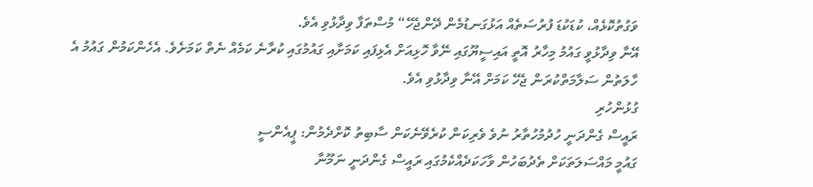ވަގުތުކޮޅެއް، ކުޑަކުޑަ ފުރުސަތެއް އަޅުގަނޑުމެން ދޭންޖެހޭ“ މުސްތަފާ ވިދާޅުވި އެވެ.
އޭނާ ވިދާޅުވީ ގައުމު މިހާރު އޮތީ އައިސީޔޫގައި ނޭވާ ހޮޅިއަށް އެޅިފައި ކަމަށާއި ގައުމުގައި ކުރާނެ ކަމެއް ނެތް ކަމަށެވެ. އެހެންކަމުން ގައުމު އެ ހާލަތުން ސަލާމަތްކުރަން ޖެހޭ ކަމަށް އޭނާ ވިދާޅުވި އެވެ.
ގުޅުންހުރި
ރައީސް ގެންދަނީ ހުދުމުހުތާރު ނުވެ ވެރިކަން ކުރެވޭނެކަން ސާބިތު ކޮށްދެމުން: ޕީއެންސީ
ގައުމީ މައްސަލަތަކަށް ތެދުބަހުން ވާހަކަދެއްކެމުގައި ރައީސް ގެންދަނީ ނަމޫނާ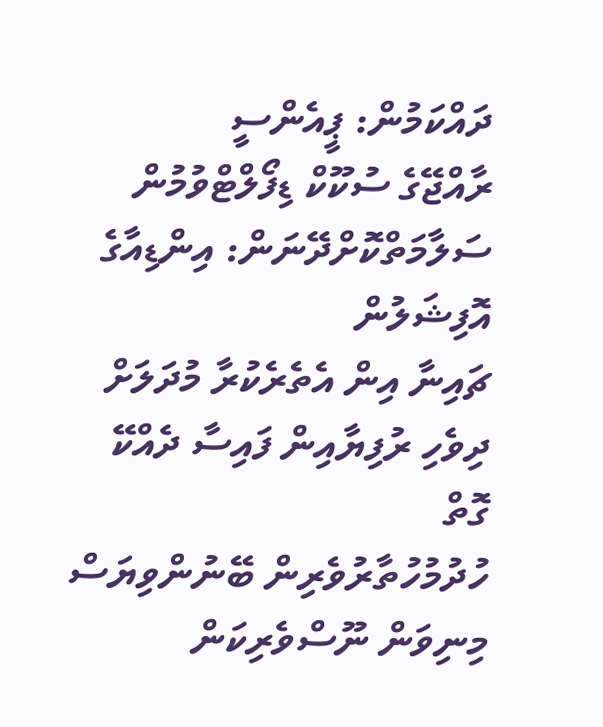ދައްކަމުން: ޕީއެންސީ
ރާއްޖޭގެ ސުކޫކް ޑިފޯލްޓްވުމުން ސަލާމަތްކޮށްދޭނަން: އިންޑިއާގެ އޮފިޝަލުން
ޗައިނާ އިން އެތެރެކުރާ މުދަލަށް ދިވެހި ރުފިޔާއިން ފައިސާ ދެއްކޭ ގޮތް
ހުދުމުހުތާރުވެރިން ބޭނުންވިޔަސް މިނިވަން ނޫސްވެރިކަން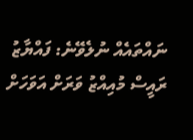ނައްތައެއް ނުލެވޭނެ: ފައްޔާޒު
ރައީސް މުއިއްޒު ވަރަށް އަވަހަށް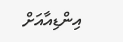އިންޑިއާއަށް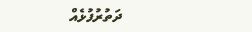ދަތުރުފުޅެއް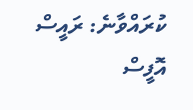ކުރައްވާނެ: ރައީސް އޮފީސް